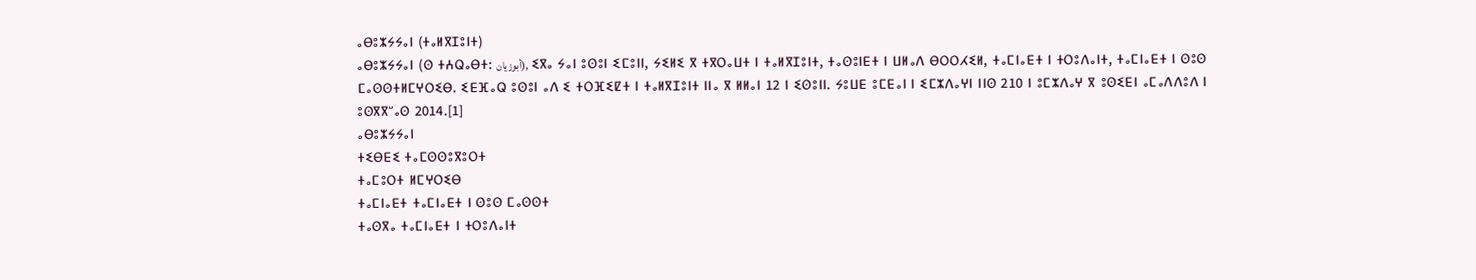ⴰⴱⵓⵣⵢⵢⴰⵏ (ⵜⴰⵍⴳⵊⵓⵏⵜ)
ⴰⴱⵓⵣⵢⵢⴰⵏ (ⵙ ⵜⵄⵕⴰⴱⵜ: أبوزيان), ⵉⴳⴰ ⵢⴰⵏ ⵓⵙⵓⵏ ⵉⵎⵓⵏⵏ, ⵢⵉⵍⵉ ⴳ ⵜⴳⵔⴰⵡⵜ ⵏ ⵜⴰⵍⴳⵊⵓⵏⵜ, ⵜⴰⵙⵓⵏⴹⵜ ⵏ ⵡⵍⴰⴷ ⴱⵔⵔⵃⵉⵍ, ⵜⴰⵎⵏⴰⴹⵜ ⵏ ⵜⵔⵓⴷⴰⵏⵜ, ⵜⴰⵎⵏⴰⴹⵜ ⵏ ⵙⵓⵙ ⵎⴰⵙⵙⵜⵍⵎⵖⵔⵉⴱ. ⵉⴹⴼⴰⵕ ⵓⵙⵓⵏ ⴰⴷ ⵉ ⵜⵔⴼⵉⵇⵜ ⵏ ⵜⴰⵍⴳⵊⵓⵏⵜ ⵏⵏⴰ ⴳ ⵍⵍⴰⵏ 12 ⵏ ⵉⵙⵓⵏⵏ. ⵢⵓⵡⴹ ⵓⵎⴹⴰⵏ ⵏ ⵉⵎⵣⴷⴰⵖⵏ ⵏⵏⵙ 210 ⵏ ⵓⵎⵣⴷⴰⵖ ⴳ ⵓⵙⵉⴹⵏ ⴰⵎⴰⴷⴷⵓⴷ ⵏ ⵓⵙⴳⴳⵯⴰⵙ 2014.[1]
ⴰⴱⵓⵣⵢⵢⴰⵏ
ⵜⵉⴱⴹⵉ ⵜⴰⵎⵙⵙⵓⴳⵓⵔⵜ
ⵜⴰⵎⵓⵔⵜ ⵍⵎⵖⵔⵉⴱ
ⵜⴰⵎⵏⴰⴹⵜ ⵜⴰⵎⵏⴰⴹⵜ ⵏ ⵙⵓⵙ ⵎⴰⵙⵙⵜ
ⵜⴰⵙⴳⴰ ⵜⴰⵎⵏⴰⴹⵜ ⵏ ⵜⵔⵓⴷⴰⵏⵜ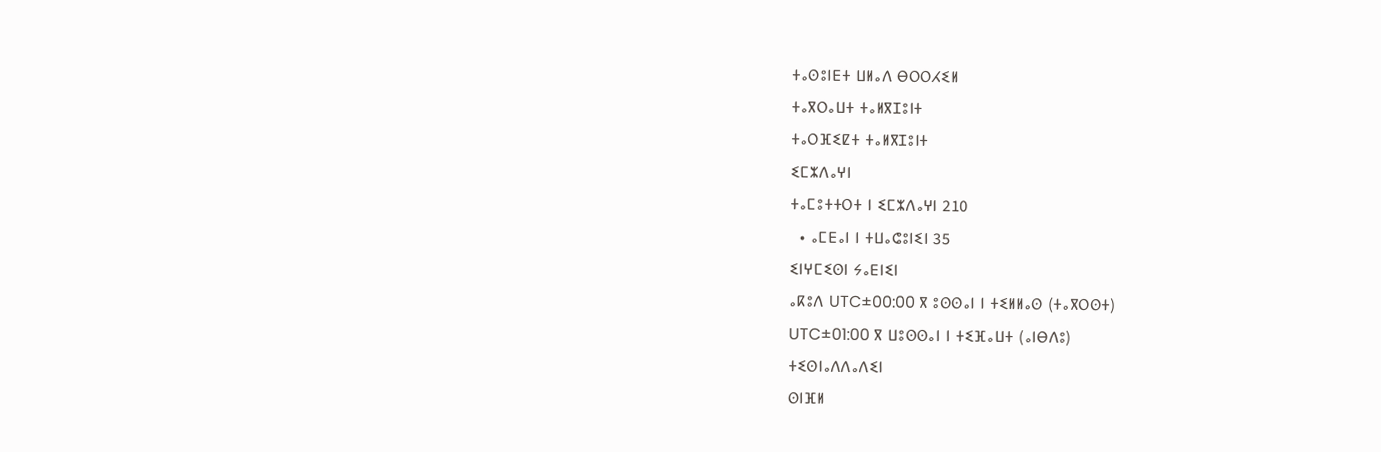ⵜⴰⵙⵓⵏⴹⵜ ⵡⵍⴰⴷ ⴱⵔⵔⵃⵉⵍ
ⵜⴰⴳⵔⴰⵡⵜ ⵜⴰⵍⴳⵊⵓⵏⵜ
ⵜⴰⵔⴼⵉⵇⵜ ⵜⴰⵍⴳⵊⵓⵏⵜ
ⵉⵎⵣⴷⴰⵖⵏ
ⵜⴰⵎⵓⵜⵜⵔⵜ ⵏ ⵉⵎⵣⴷⴰⵖⵏ 210
  • ⴰⵎⴹⴰⵏ ⵏ ⵜⵡⴰⵛⵓⵏⵉⵏ 35
ⵉⵏⵖⵎⵉⵙⵏ ⵢⴰⴹⵏⵉⵏ
ⴰⴽⵓⴷ UTC±00:00 ⴳ ⵓⵙⵙⴰⵏ ⵏ ⵜⵉⵍⵍⴰⵙ (ⵜⴰⴳⵔⵙⵜ)
UTC±01:00 ⴳ ⵡⵓⵙⵙⴰⵏ ⵏ ⵜⵉⴼⴰⵡⵜ (ⴰⵏⴱⴷⵓ)
ⵜⵉⵙⵏⴰⴷⴷⴰⴷⵉⵏ
ⵙⵏⴼⵍ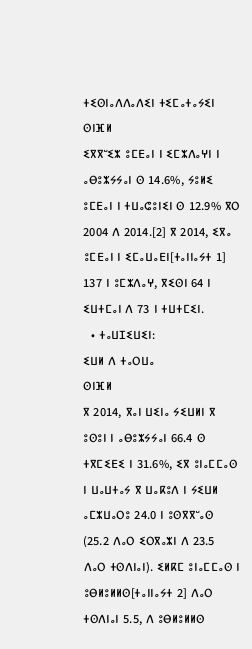ⵜⵉⵙⵏⴰⴷⴷⴰⴷⵉⵏ ⵜⵉⵎⴰⵜⴰⵢⵉⵏ
ⵙⵏⴼⵍ
ⵉⴳⴳⵯⵉⵣ ⵓⵎⴹⴰⵏ ⵏ ⵉⵎⵣⴷⴰⵖⵏ ⵏ ⴰⴱⵓⵣⵢⵢⴰⵏ ⵙ 14.6%, ⵢⵓⵍⵉ ⵓⵎⴹⴰⵏ ⵏ ⵜⵡⴰⵛⵓⵏⵉⵏ ⵙ 12.9% ⴳⵔ 2004 ⴷ 2014.[2] ⴳ 2014, ⵉⴳⴰ ⵓⵎⴹⴰⵏ ⵏ ⵉⵎⴰⵡⴰⴹⵏ[ⵜⴰⵏⵏⴰⵢⵜ 1] 137 ⵏ ⵓⵎⵣⴷⴰⵖ, ⴳⵉⵙⵏ 64 ⵏ ⵉⵡⵜⵎⴰⵏ ⴷ 73 ⵏ ⵜⵡⵜⵎⵉⵏ.
  • ⵜⴰⵡⵊⵉⵡⵉⵏ:
ⵉⵡⵍ ⴷ ⵜⴰⵔⵡⴰ
ⵙⵏⴼⵍ
ⴳ 2014, ⴳⴰⵏ ⵡⵉⵏⴰ ⵢⵉⵡⵍⵏ ⴳ ⵓⵙⵓⵏ ⵏ ⴰⴱⵓⵣⵢⵢⴰⵏ 66.4 ⵙ ⵜⴳⵎⵉⴹⵉ ⵏ 31.6%, ⵉⴳ ⵓⵏⴰⵎⵎⴰⵙ ⵏ ⵡⴰⵡⵜⴰⵢ ⴳ ⵡⴰⴽⵓⴷ ⵏ ⵢⵉⵡⵍ ⴰⵎⵣⵡⴰⵔⵓ 24.0 ⵏ ⵓⵙⴳⴳⵯⴰⵙ (25.2 ⴷⴰⵔ ⵉⵔⴳⴰⵣⵏ ⴷ 23.5 ⴷⴰⵔ ⵜⵙⴷⵏⴰⵏ). ⵉⵍⴽⵎ ⵓⵏⴰⵎⵎⴰⵙ ⵏ ⵓⴱⵍⵓⵍⵍⵙ[ⵜⴰⵏⵏⴰⵢⵜ 2] ⴷⴰⵔ ⵜⵙⴷⵏⴰⵏ 5.5, ⴷ ⵓⴱⵍⵓⵍⵍⵙ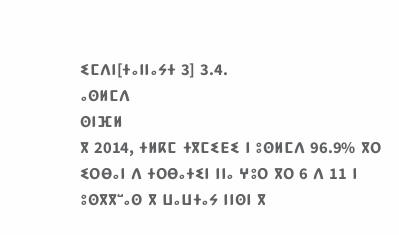ⵉⵎⴷⵏ[ⵜⴰⵏⵏⴰⵢⵜ 3] 3.4.
ⴰⵙⵍⵎⴷ
ⵙⵏⴼⵍ
ⴳ 2014, ⵜⵍⴽⵎ ⵜⴳⵎⵉⴹⵉ ⵏ ⵓⵙⵍⵎⴷ 96.9% ⴳⵔ ⵉⵔⴱⴰⵏ ⴷ ⵜⵔⴱⴰⵜⵉⵏ ⵏⵏⴰ ⵖⵓⵔ ⴳⵔ 6 ⴷ 11 ⵏ ⵓⵙⴳⴳⵯⴰⵙ ⴳ ⵡⴰⵡⵜⴰⵢ ⵏⵏⵙⵏ ⴳ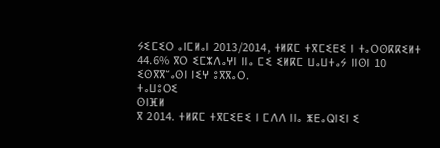ⵢⵉⵎⵉⵔ ⴰⵏⵎⵍⴰⵏ 2013/2014, ⵜⵍⴽⵎ ⵜⴳⵎⵉⴹⵉ ⵏ ⵜⴰⵔⵙⴽⴽⵉⵍⵜ 44.6% ⴳⵔ ⵉⵎⵣⴷⴰⵖⵏ ⵏⵏⴰ ⵎⵉ ⵉⵍⴽⵎ ⵡⴰⵡⵜⴰⵢ ⵏⵏⵙⵏ 10 ⵉⵙⴳⴳⵯⴰⵙⵏ ⵏⵉⵖ ⵓⴳⴳⴰⵔ.
ⵜⴰⵡⵓⵔⵉ
ⵙⵏⴼⵍ
ⴳ 2014. ⵜⵍⴽⵎ ⵜⴳⵎⵉⴹⵉ ⵏ ⵎⴷⴷ ⵏⵏⴰ ⵥⴹⴰⵕⵏⵉⵏ ⵉ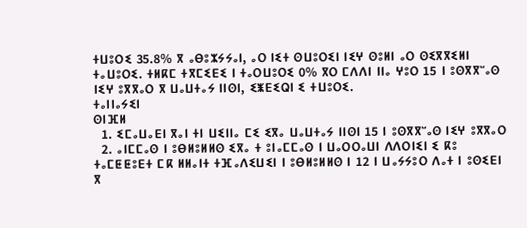ⵜⵡⵓⵔⵉ 35.8% ⴳ ⴰⴱⵓⵣⵢⵢⴰⵏ, ⴰⵔ ⵏⵉⵜ ⵙⵡⵓⵔⵉⵏ ⵏⵉⵖ ⵙⵓⵍⵏ ⴰⵔ ⵙⵉⴳⴳⵉⵍⵏ ⵜⴰⵡⵓⵔⵉ. ⵜⵍⴽⵎ ⵜⴳⵎⵉⴹⵉ ⵏ ⵜⴰⵔⵡⵓⵔⵉ 0% ⴳⵔ ⵎⴷⴷⵏ ⵏⵏⴰ ⵖⵓⵔ 15 ⵏ ⵓⵙⴳⴳⵯⴰⵙ ⵏⵉⵖ ⵓⴳⴳⴰⵔ ⴳ ⵡⴰⵡⵜⴰⵢ ⵏⵏⵙⵏ, ⵉⵥⴹⵉⵕⵏ ⵉ ⵜⵡⵓⵔⵉ.
ⵜⴰⵏⵏⴰⵢⵉⵏ
ⵙⵏⴼⵍ
  1. ⵉⵎⴰⵡⴰⴹⵏ ⴳⴰⵏ ⵜⵏ ⵡⵉⵏⵏⴰ ⵎⵉ ⵉⴳⴰ ⵡⴰⵡⵜⴰⵢ ⵏⵏⵙⵏ 15 ⵏ ⵓⵙⴳⴳⵯⴰⵙ ⵏⵉⵖ ⵓⴳⴳⴰⵔ
  2. ⴰⵏⵎⵎⴰⵙ ⵏ ⵓⴱⵍⵓⵍⵍⵙ ⵉⴳⴰ ⵜ ⵓⵏⴰⵎⵎⴰⵙ ⵏ ⵡⴰⵔⵔⴰⵡⵏ ⴷⴷⵔⵏⵉⵏ ⵉ ⴽⵓ ⵜⴰⵎⵟⵟⵓⴹⵜ ⵎⴽ ⵍⵍⴰⵏⵜ ⵜⴼⴰⴷⵉⵡⵉⵏ ⵏ ⵓⴱⵍⵓⵍⵍⵙ ⵏ 12 ⵏ ⵡⴰⵢⵢⵓⵔ ⴷⴰⵜ ⵏ ⵓⵙⵉⴹⵏ ⴳ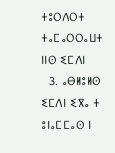ⵜⵓⵔⴷⵔⵜ ⵜⴰⵎⴰⵔⵔⴰⵡⵜ ⵏⵏⵙ ⵉⵎⴷⵏ
  3. ⴰⴱⵍⵓⵍⵙ ⵉⵎⴷⵏ ⵉⴳⴰ ⵜ ⵓⵏⴰⵎⵎⴰⵙ ⵏ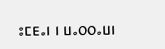ⵓⵎⴹⴰⵏ ⵏ ⵡⴰⵔⵔⴰⵡⵏ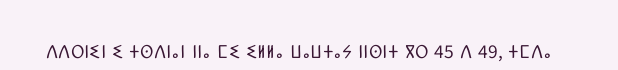ⴷⴷⵔⵏⵉⵏ ⵉ ⵜⵙⴷⵏⴰⵏ ⵏⵏⴰ ⵎⵉ ⵉⵍⵍⴰ ⵡⴰⵡⵜⴰⵢ ⵏⵏⵙⵏⵜ ⴳⵔ 45 ⴷ 49, ⵜⵎⴷⴰ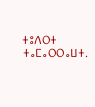ⵜⵓⴷⵔⵜ ⵜⴰⵎⴰⵔⵔⴰⵡⵜ.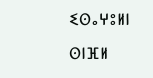ⵉⵙⴰⵖⵓⵍⵏ
ⵙⵏⴼⵍ